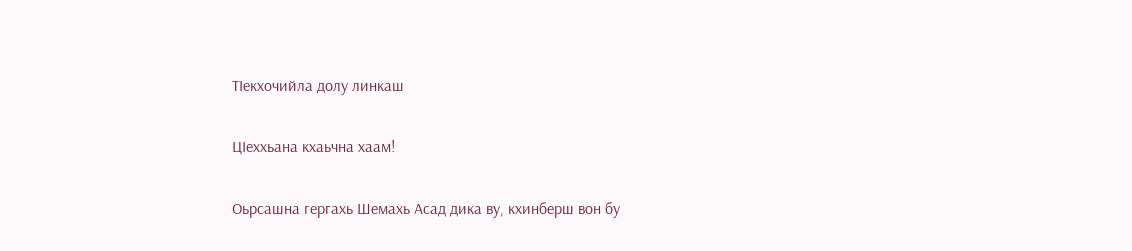ТIекхочийла долу линкаш

ЦIеххьана кхаьчна хаам!

Оьрсашна гергахь Шемахь Асад дика ву, кхинберш вон бу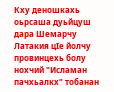Кху деношкахь оьрсаша дуьйцуш дара Шемарчу Латакия цIе йолчу провинцехь болу нохчий "Исламан пачхьалкх" тобанан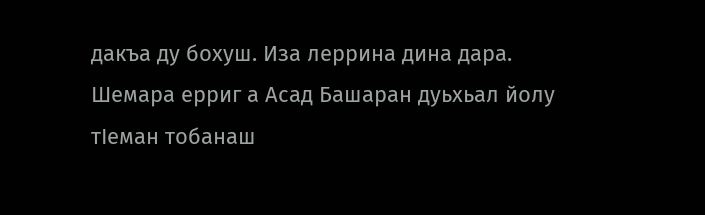дакъа ду бохуш. Иза леррина дина дара. Шемара ерриг а Асад Башаран дуьхьал йолу тIеман тобанаш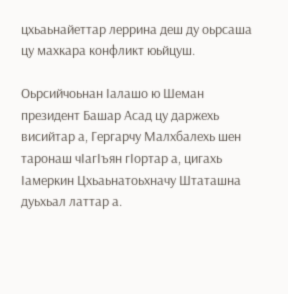цхьаьнайеттар леррина деш ду оьрсаша цу махкара конфликт юьйцуш.

Оьрсийчоьнан Iалашо ю Шеман президент Башар Асад цу даржехь висийтар а, Гергарчу Малхбалехь шен таронаш чIагIъян гIортар а, цигахь Iамеркин Цхьаьнатоьхначу Штаташна дуьхьал латтар а.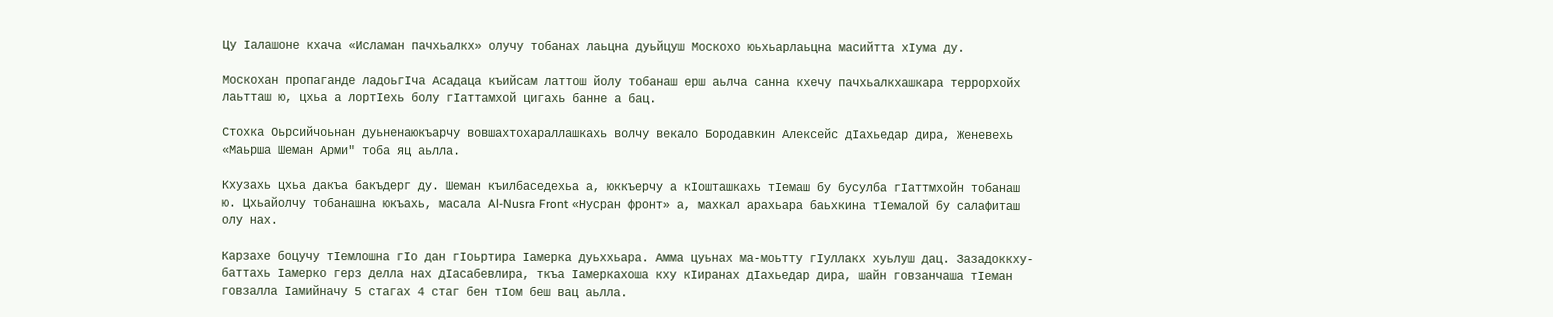Цу Iалашоне кхача «Исламан пачхьалкх» олучу тобанах лаьцна дуьйцуш Москохо юьхьарлаьцна масийтта хIума ду.

Москохан пропаганде ладоьгIча Асадаца къийсам латтош йолу тобанаш ерш аьлча санна кхечу пачхьалкхашкара террорхойх лаьтташ ю, цхьа а лортIехь болу гIаттамхой цигахь банне а бац.

Стохка Оьрсийчоьнан дуьненаюкъарчу вовшахтохараллашкахь волчу векало Бородавкин Алексейс дIахьедар дира, Женевехь «Маьрша Шеман Арми" тоба яц аьлла.

Кхузахь цхьа дакъа бакъдерг ду. Шеман къилбаседехьа а, юккъерчу а кIошташкахь тIемаш бу бусулба гIаттмхойн тобанаш ю. Цхьайолчу тобанашна юкъахь, масала Al-Nusra Front «Нусран фронт» а, махкал арахьара баьхкина тIемалой бу салафиташ олу нах.

Карзахе боцучу тIемлошна гIо дан гIоьртира Iамерка дуьххьара. Амма цуьнах ма-моьтту гIуллакх хуьлуш дац. Зазадоккху-баттахь Iамерко герз делла нах дIасабевлира, ткъа Iамеркахоша кху кIиранах дIахьедар дира, шайн говзанчаша тIеман говзалла Iамийначу 5 стагах 4 стаг бен тIом беш вац аьлла.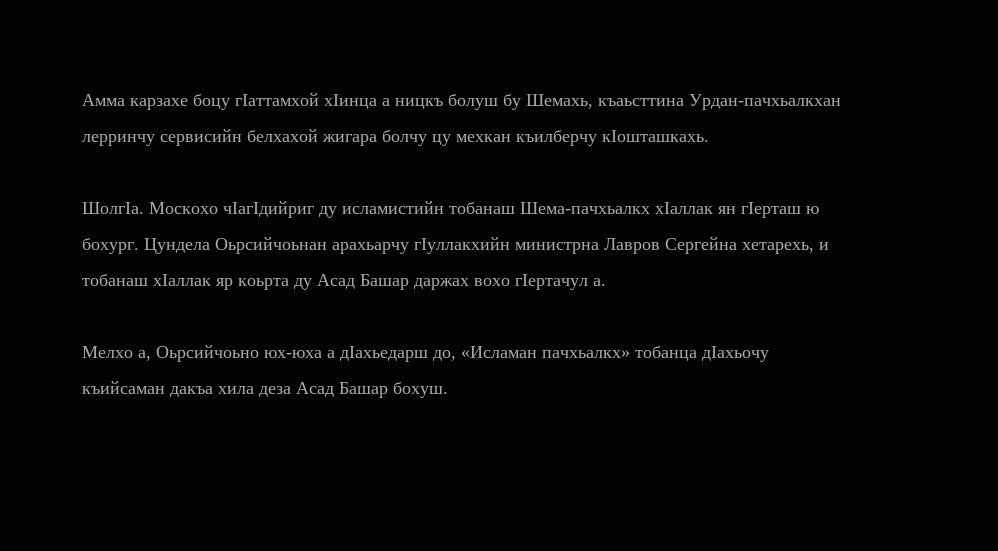Амма карзахе боцу гIаттамхой хIинца а ницкъ болуш бу Шемахь, къаьсттина Урдан-пачхьалкхан лерринчу сервисийн белхахой жигара болчу цу мехкан къилберчу кIошташкахь.

ШолгIа. Москохо чIагIдийриг ду исламистийн тобанаш Шема-пачхьалкх хIаллак ян гIерташ ю бохург. Цундела Оьрсийчоьнан арахьарчу гIуллакхийн министрна Лавров Сергейна хетарехь, и тобанаш хIаллак яр коьрта ду Асад Башар даржах вохо гIертачул а.

Мелхо а, Оьрсийчоьно юх-юха а дIахьедарш до, «Исламан пачхьалкх» тобанца дIахьочу къийсаман дакъа хила деза Асад Башар бохуш.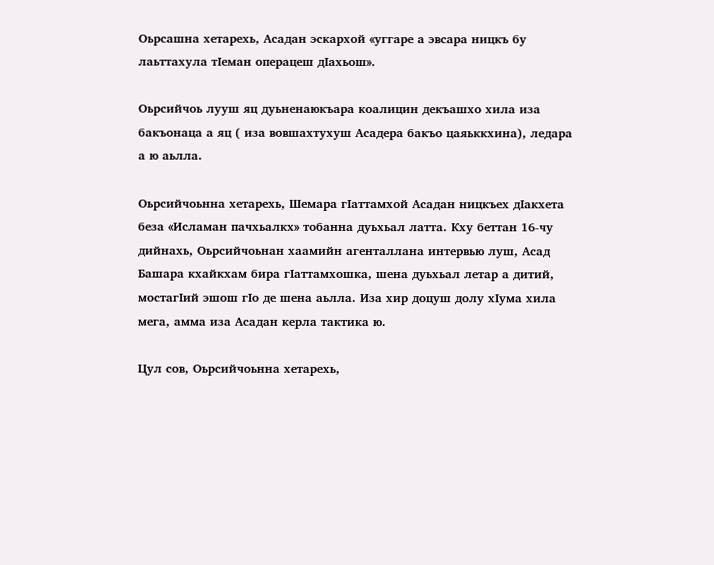Оьрсашна хетарехь, Асадан эскархой «уггаре а эвсара ницкъ бу лаьттахула тIеман операцеш дIахьош».

Оьрсийчоь лууш яц дуьненаюкъара коалицин декъашхо хила иза бакъонаца а яц ( иза вовшахтухуш Асадера бакъо цаяьккхина), ледара а ю аьлла.

Оьрсийчоьнна хетарехь, Шемара гIаттамхой Асадан ницкъех дIакхета беза «Исламан пачхьалкх» тобанна дуьхьал латта. Кху беттан 16-чу дийнахь, Оьрсийчоьнан хаамийн агенталлана интервью луш, Асад Башара кхайкхам бира гIаттамхошка, шена дуьхьал летар а дитий, мостагIий эшош гIо де шена аьлла. Иза хир доцуш долу хIума хила мега, амма иза Асадан керла тактика ю.

Цул сов, Оьрсийчоьнна хетарехь,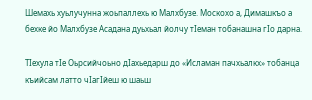Шемахь хуьлучунна жоьпаллехь ю Малхбузе. Москохо а, Димашкъо а бехке йо Малхбузе Асадана дуьхьал йолчу тIеман тобанашна гIо дарна.

ТIехула тIе Оьрсийчоьно дIахьедарш до «Исламан пачхьалкх» тобанца къийсам латто чIагIйеш ю шаьш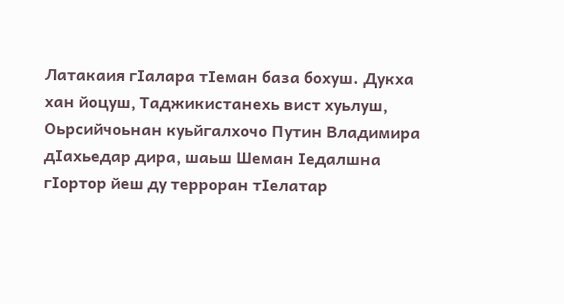Латакаия гIалара тIеман база бохуш. Дукха хан йоцуш, Таджикистанехь вист хуьлуш, Оьрсийчоьнан куьйгалхочо Путин Владимира дIахьедар дира, шаьш Шеман Iедалшна гIортор йеш ду терроран тIелатар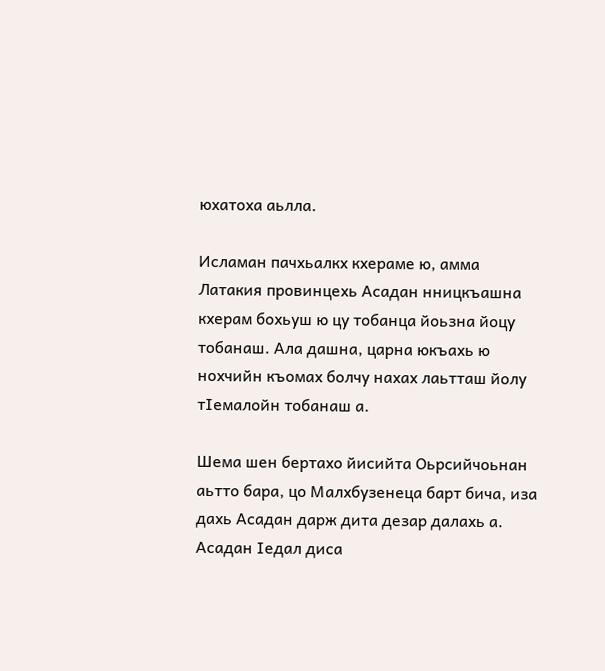юхатоха аьлла.

Исламан пачхьалкх кхераме ю, амма Латакия провинцехь Асадан нницкъашна кхерам бохьуш ю цу тобанца йоьзна йоцу тобанаш. Ала дашна, царна юкъахь ю нохчийн къомах болчу нахах лаьтташ йолу тIемалойн тобанаш а.

Шема шен бертахо йисийта Оьрсийчоьнан аьтто бара, цо Малхбузенеца барт бича, иза дахь Асадан дарж дита дезар далахь а. Асадан Iедал диса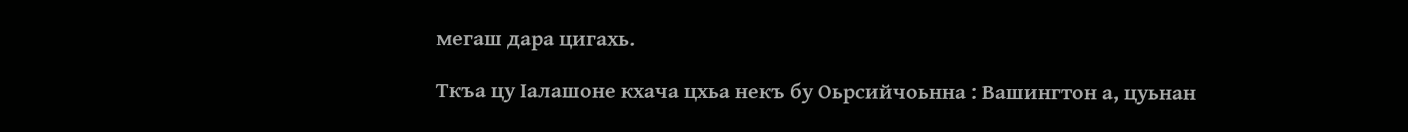мегаш дара цигахь.

Ткъа цу Iалашоне кхача цхьа некъ бу Оьрсийчоьнна : Вашингтон а, цуьнан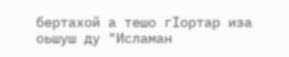бертахой а тешо гIортар иза оьшуш ду "Исламан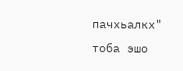пачхьалкх" тоба эшо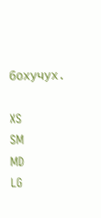бохучух.

XS
SM
MD
LG